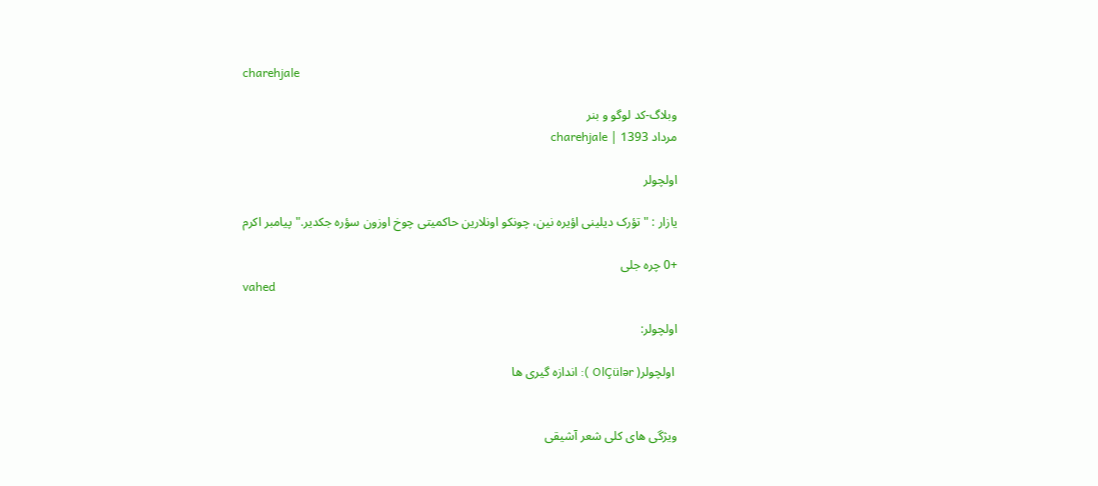charehjale

وبلاگ-کد لوگو و بنر
مرداد 1393 | charehjale

اولچولر

یازار : " تؤرک دیلینی اؤیره نین، چونکو اونلارین حاکمیتی چوخ اوزون سؤره جکدیر." پیامبر اکرم

+0 چره جلی
vahed

اولچولر:

 اولچولر( OlÇülər ): اندازه گیری ها


ویژگی های كلی شعر آشیقی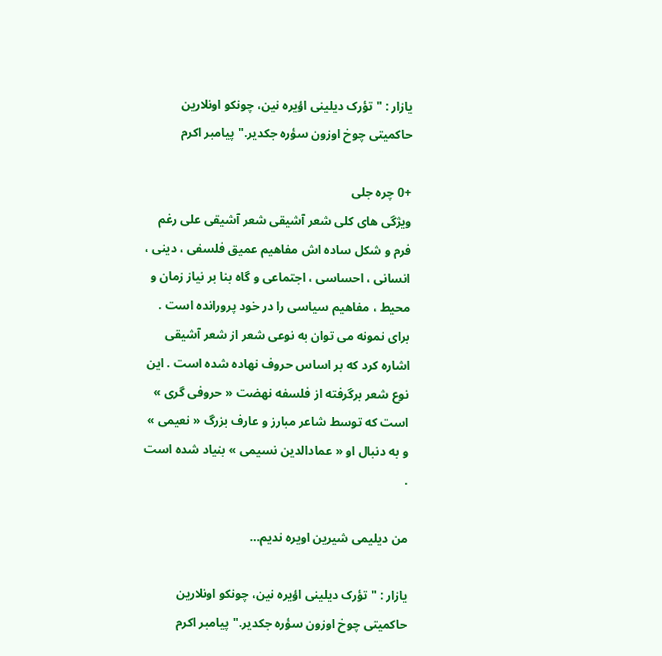یازار : " تؤرک دیلینی اؤیره نین، چونکو اونلارین حاکمیتی چوخ اوزون سؤره جکدیر." پیامبر اکرم

+0 چره جلی
ویژگی های كلی شعر آشیقی شعر آشیقی علی رغم فرم و شكل ساده اش مفاهیم عمیق فلسفی ، دینی ، انسانی ، احساسی ، اجتماعی و گاه بنا بر نیاز زمان و محیط ، مفاهیم سیاسی را در خود پرورانده است . برای نمونه می توان به نوعی شعر از شعر آشیقی اشاره كرد كه بر اساس حروف نهاده شده است . این نوع شعر برگرفته از فلسفه نهضت « حروفی گری » است كه توسط شاعر مبارز و عارف بزرگ « نعیمی » و به دنبال او « عمادالدین نسیمی » بنیاد شده است .

من دیلیمی شیرین اویره ندیم…

یازار : " تؤرک دیلینی اؤیره نین، چونکو اونلارین حاکمیتی چوخ اوزون سؤره جکدیر." پیامبر اکرم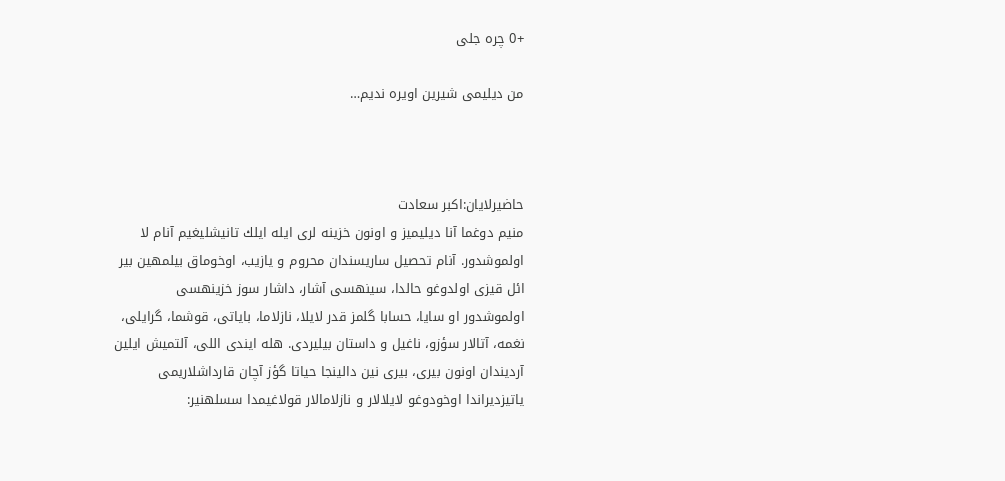+0 چره جلی

من دیلیمی شیرین اویره ندیم…



حاضیرلایان:اكبر سعادت
منیم دوغما آنا دیلیمیز و اونون خزینه لری ایله ایلك تانیشلیغیم آنام لا اولموشدور. آنام تحصیل ساریسندان محروم و یازیب، اوخوماق بیلمهین بیر ائل قیزی اولدوغو حالدا، سینهسی آشار، داشار سوز خزینهسی اولموشدور او سایا، حسابا گلمز قدر لایلا، نازلاما، بایاتی، قوشما، گرایلی، نغمه، آتالار سؤزو، ناغیل و داستان بیلیردی. هله ایندی اللی، آلتمیش ایلین آردیندان اونون بیری، بیری نین دالینجا حیاتا گؤز آچان قارداشلاریمی یاتیزدیراندا اوخودوغو لایلالار و نازلامالار قولاغیمدا سسلهنیر: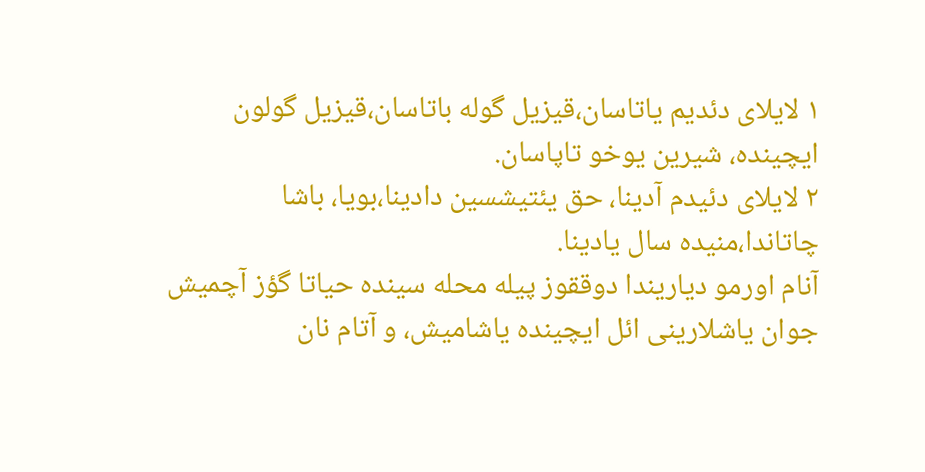۱ لایلای دئدیم یاتاسان،قیزیل گوله باتاسان،قیزیل گولون ایچینده، شیرین یوخو تاپاسان.
۲ لایلای دئیدم آدینا، حق یئتیشسین دادینا،بویا، باشا چاتاندا،منیده سال یادینا.
آنام اورمو دیاریندا دوققوز پیله محله سینده حیاتا گؤز آچمیش جوان یاشلارینی ائل ایچینده یاشامیش، و آتام نان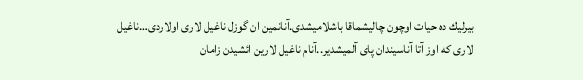بیرلیك ده حیات اوچون چالیشماقا باشلامیشدی.آنانمین ان گوزل ناغیل لاری اولاردی…ناغیل لاری كه اوز آتا آناسیندان پای آلمیشدیر..آنام ناغیل لارین ائشیدن زامان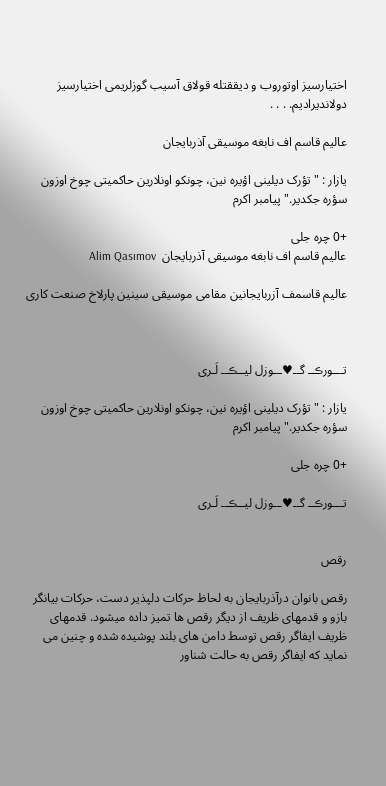اختیارسیز اوتوروب و دیققتله قولاق آسیب گوزلریمی اختیارسیز دولاندیرادیم. . . .

عالیم قاسم اف نابغه موسیقی آذربایجان

یازار : " تؤرک دیلینی اؤیره نین، چونکو اونلارین حاکمیتی چوخ اوزون سؤره جکدیر." پیامبر اکرم

+0 چره جلی
عالیم قاسم اف نابغه موسیقی آذربایجان  Alim Qasımov

عالیم قاسمف آزربایجانین مقامی موسیقی سینین پارلاخ صنعت كاری



تـــورڪــ گــ♥ــوزل لیــڪــ لَـری

یازار : " تؤرک دیلینی اؤیره نین، چونکو اونلارین حاکمیتی چوخ اوزون سؤره جکدیر." پیامبر اکرم

+0 چره جلی

تـــورڪــ گــ♥ــوزل لیــڪــ لَـری


رقص

رقص بانوان درآذربایجان به لحاظ حركات دلپذیر دست، حركات بیانگر بازو و قدمهای ظریف از دیگر رقص ها تمیز داده میشود. قدمهای ظریف ایفاگر رقص توسط دامن های بلند پوشیده شده و چنین می نماید كه ایفاگر رقص به حالت شناور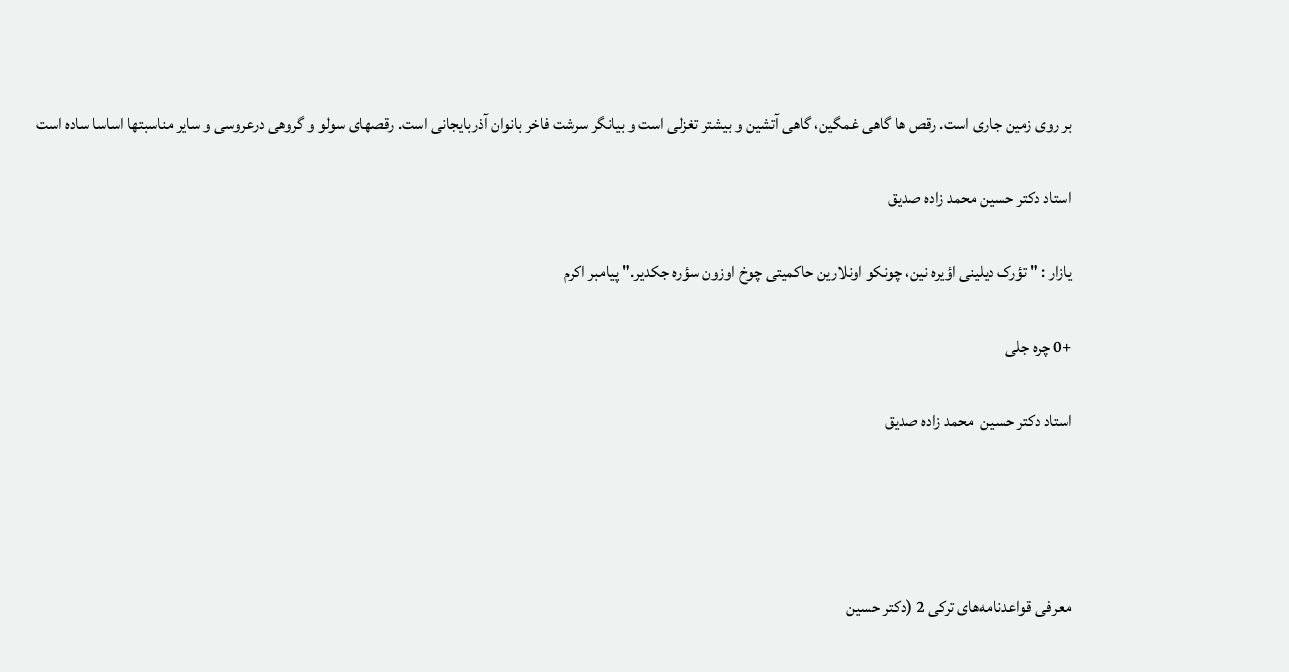بر روی زمین جاری است. رقص ها گاهی غمگین، گاهی آتشین و بیشتر تغزلی است و بیانگر سرشت فاخر بانوان آذربایجانی است. رقصهای سولو و گروهی درعروسی و سایر مناسبتها اساسا ساده است

استاد دكتر حسین محمد زاده صدیق

یازار : " تؤرک دیلینی اؤیره نین، چونکو اونلارین حاکمیتی چوخ اوزون سؤره جکدیر." پیامبر اکرم

+0 چره جلی

استاد دكتر حسین  محمد زاده صدیق




معرفی قواعدنامه‌های تركی 2 (دكتر حسین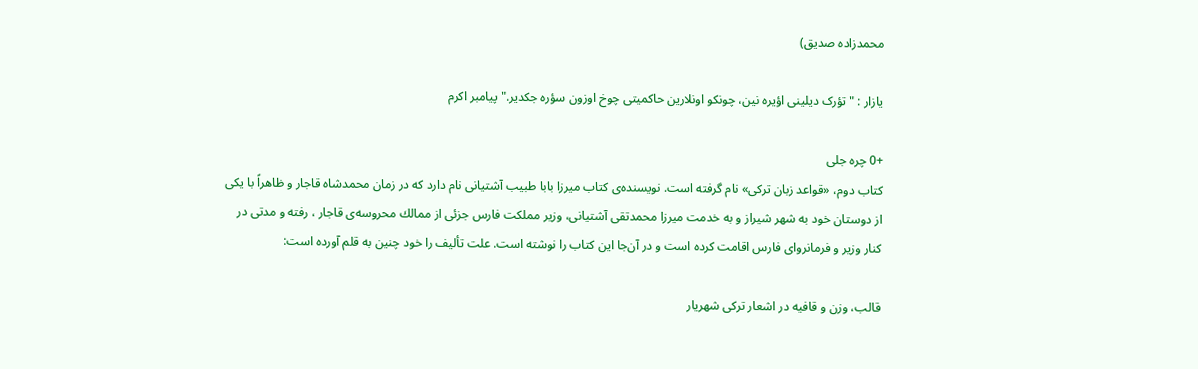محمدزاده صدیق)

یازار : " تؤرک دیلینی اؤیره نین، چونکو اونلارین حاکمیتی چوخ اوزون سؤره جکدیر." پیامبر اکرم

+0 چره جلی
كتاب دوم، «قواعد زبان تركی» نام گرفته است. نویسنده‌ی كتاب میرزا بابا طبیب آشتیانی نام دارد كه در زمان محمدشاه قاجار و ظاهراً با یكی از دوستان خود به شهر شیراز و به خدمت میرزا محمدتقی آشتیانی، وزیر مملكت فارس جزئی از ممالك محروسه‌ی قاجار ، رفته و مدتی در كنار وزیر و فرمانروای فارس اقامت كرده است و در آن‌جا این كتاب را نوشته است. علت تألیف را خود چنین به قلم آورده است:

قالب، وزن و قافیه در اشعار تركی شهریار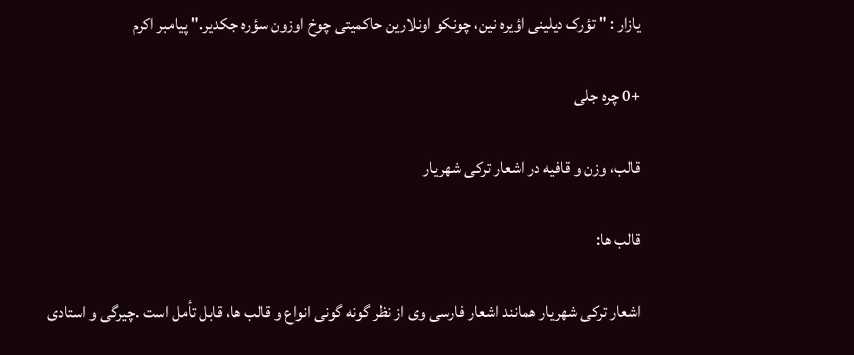یازار : " تؤرک دیلینی اؤیره نین، چونکو اونلارین حاکمیتی چوخ اوزون سؤره جکدیر." پیامبر اکرم

+0 چره جلی

قالب، وزن و قافیه در اشعار تركی شهریار

قالب ها:

اشعار تركی شهریار همانند اشعار فارسی وی از نظر گونه گونی انواع و قالب ها، قابل تأمل است .چیرگی و استادی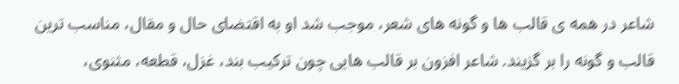شاعر در همه ی قالب ها و گونه های شعر، موجب شد او به اقتضای حال و مقال، مناسب ترین قالب و گونه را بر گزیند. شاعر افزون بر قالب هایی چون تركیب بند، غزل، قطعه، مثنوی،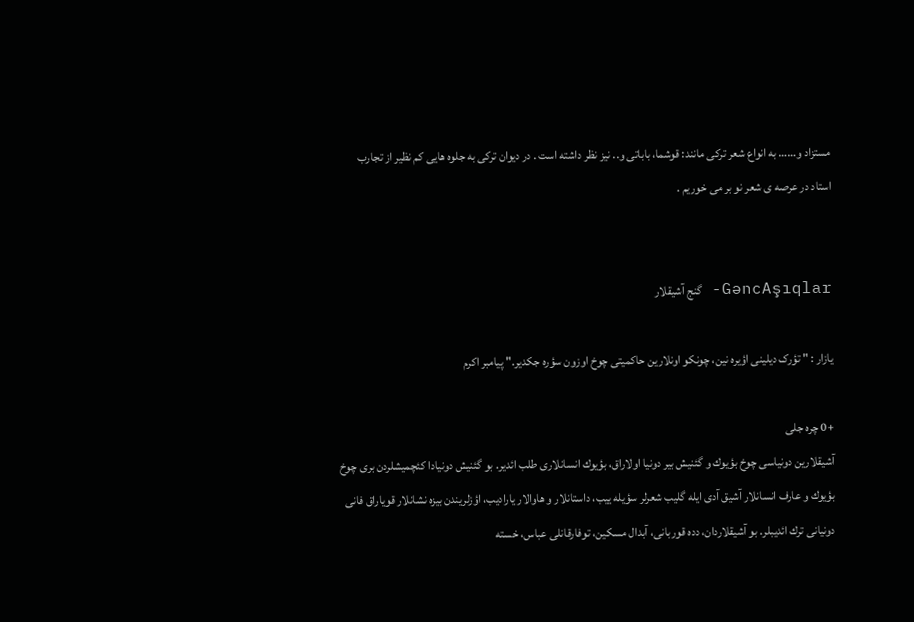مستزاد و…… به انواع شعر تركی مانند: قوشما، باباتی و.. نیز نظر داشته است . در دیوان تركی به جلوه هایی كم نظیر از تجارب استاد در عرصه ی شعر نو بر می خوریم .


GəncAşıqlar- گنج آشیقلار

یازار : " تؤرک دیلینی اؤیره نین، چونکو اونلارین حاکمیتی چوخ اوزون سؤره جکدیر." پیامبر اکرم

+0 چره جلی
آشیقلارین دونیاسی چوخ بؤیوك و گئنیش بیر دونیا اولاراق، بؤیوك انسانلاری طلب ائدیر. بو گئنیش دونیادا كئچمیشلردن بری چوخ بؤیوك و عارف انسانلار آشیق آدی ایله گلیب شعرلر سؤیله ییب، داستانلار و هاوالار یارادیب، اؤزلریندن بیزه نشانلار قویاراق فانی دونیانی ترك ائدیبلر. بو آشیقلاردان، دده قوربانی، آبدال مسكین، توفارقانلی عباس، خسته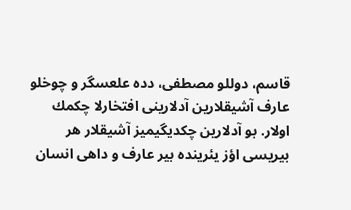قاسم، دوللو مصطفی، دده علعسگر و چوخلو عارف آشیقلارین آدلارینی افتخارلا چكمك اولار. بو آدلارین چكدیگیمیز آشیقلار هر بیریسی اؤز یئرینده بیر عارف و داهی انسان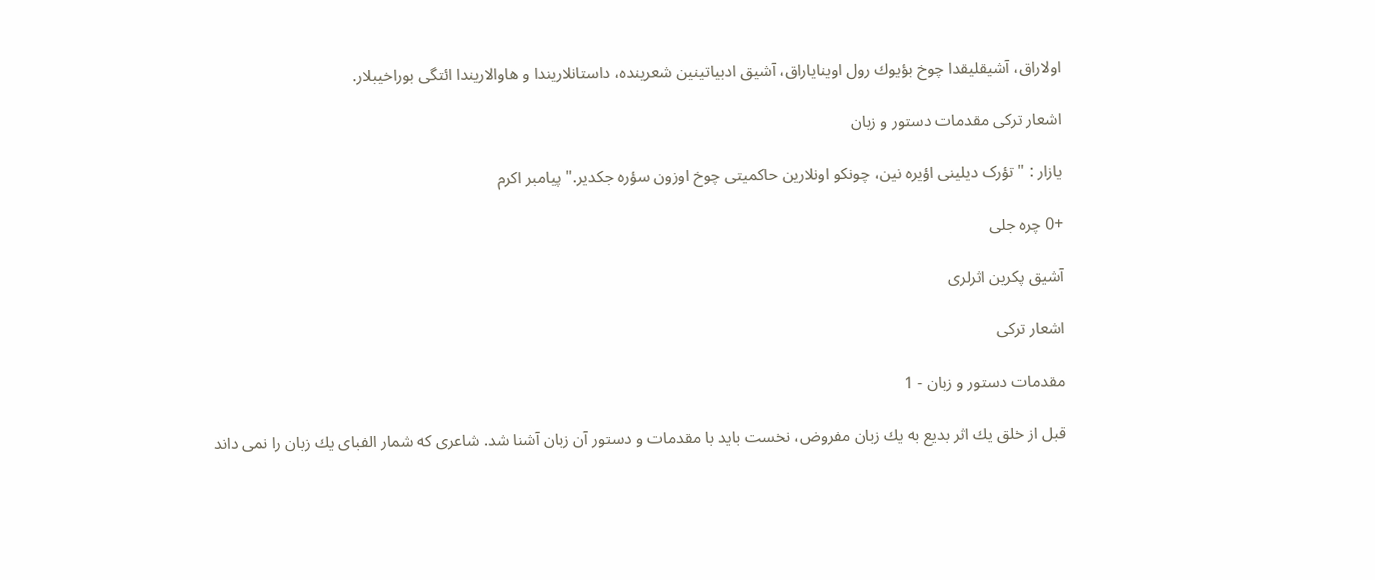اولاراق، آشیقلیقدا چوخ بؤیوك رول اوینایاراق، آشیق ادبیاتینین شعرینده، داستانلاریندا و هاوالاریندا ائتگی بوراخیبلار.

اشعار تركی مقدمات دستور و زبان

یازار : " تؤرک دیلینی اؤیره نین، چونکو اونلارین حاکمیتی چوخ اوزون سؤره جکدیر." پیامبر اکرم

+0 چره جلی

آشیق پكرین اثرلری

اشعار تركی

مقدمات دستور و زبان - 1

قبل از خلق یك اثر بدیع به یك زبان مفروض، نخست باید با مقدمات و دستور آن زبان آشنا شد. شاعری كه شمار الفبای یك زبان را نمی داند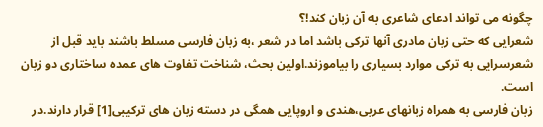چگونه می تواند ادعای شاعری به آن زبان كند!؟
شعرایی كه حتی زبان مادری آنها تركی باشد اما در شعر ،به زبان فارسی مسلط باشند باید قبل از شعرسرایی به تركی موارد بسیاری را بیاموزند.اولین بحث، شناخت تفاوت های عمده ساختاری دو زبان است.
زبان فارسی به همراه زبانهای عربی،هندی و اروپایی همگی در دسته زبان های تركیبی[1] قرار دارند.در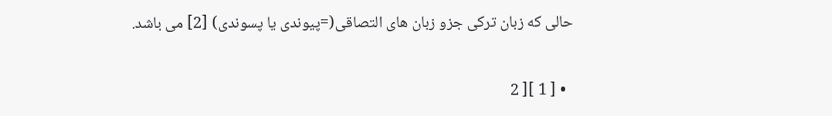حالی كه زبان تركی جزو زبان های التصاقی(=پیوندی یا پسوندی) [2] می باشد.

  • [ 1 ][ 2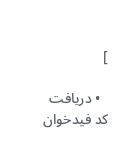]

  • دریافت کد فیدخوان